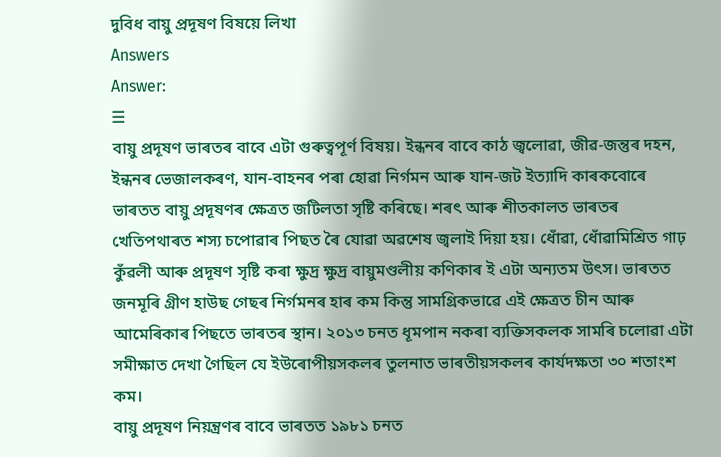দুবিধ বায়ু প্ৰদূষণ বিষয়ে লিখা
Answers
Answer:
☰
বায়ু প্ৰদূষণ ভাৰতৰ বাবে এটা গুৰুত্বপূৰ্ণ বিষয়। ইন্ধনৰ বাবে কাঠ জ্বলোৱা, জীৱ-জন্তুৰ দহন, ইন্ধনৰ ভেজালকৰণ, যান-বাহনৰ পৰা হোৱা নিৰ্গমন আৰু যান-জট ইত্যাদি কাৰকবোৰে ভাৰতত বায়ু প্ৰদূষণৰ ক্ষেত্ৰত জটিলতা সৃষ্টি কৰিছে। শৰৎ আৰু শীতকালত ভাৰতৰ খেতিপথাৰত শস্য চপোৱাৰ পিছত ৰৈ যোৱা অৱশেষ জ্বলাই দিয়া হয়। ধোঁৱা, ধোঁৱামিশ্ৰিত গাঢ় কুঁৱলী আৰু প্ৰদূষণ সৃষ্টি কৰা ক্ষুদ্ৰ ক্ষুদ্ৰ বায়ুমণ্ডলীয় কণিকাৰ ই এটা অন্যতম উৎস। ভাৰতত জনমূৰি গ্ৰীণ হাউছ গেছৰ নিৰ্গমনৰ হাৰ কম কিন্তু সামগ্ৰিকভাৱে এই ক্ষেত্ৰত চীন আৰু আমেৰিকাৰ পিছতে ভাৰতৰ স্থান। ২০১৩ চনত ধূমপান নকৰা ব্যক্তিসকলক সামৰি চলোৱা এটা সমীক্ষাত দেখা গৈছিল যে ইউৰোপীয়সকলৰ তুলনাত ভাৰতীয়সকলৰ কাৰ্যদক্ষতা ৩০ শতাংশ কম।
বায়ু প্ৰদূষণ নিয়ন্ত্ৰণৰ বাবে ভাৰতত ১৯৮১ চনত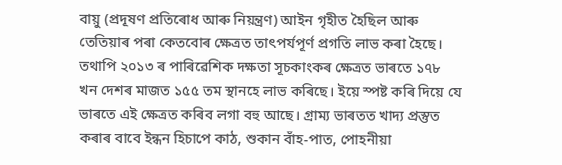বায়ু (প্ৰদূষণ প্ৰতিৰোধ আৰু নিয়ন্ত্ৰণ) আইন গৃহীত হৈছিল আৰু তেতিয়াৰ পৰা কেতবোৰ ক্ষেত্ৰত তাৎপৰ্যপূৰ্ণ প্ৰগতি লাভ কৰা হৈছে। তথাপি ২০১৩ ৰ পাৰিৱেশিক দক্ষতা সূচকাংকৰ ক্ষেত্ৰত ভাৰতে ১৭৮ খন দেশৰ মাজত ১৫৫ তম স্থানহে লাভ কৰিছে। ইয়ে স্পষ্ট কৰি দিয়ে যে ভাৰতে এই ক্ষেত্ৰত কৰিব লগা বহু আছে। গ্ৰাম্য ভাৰতত খাদ্য প্ৰস্তুত কৰাৰ বাবে ইন্ধন হিচাপে কাঠ, শুকান বাঁহ-পাত, পোহনীয়া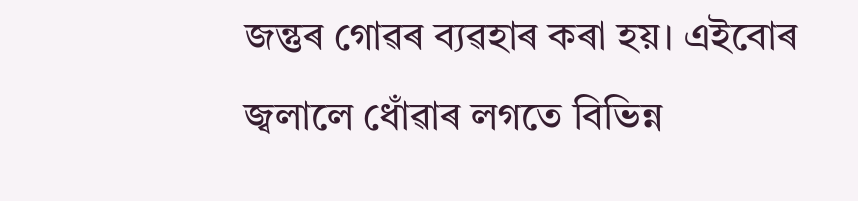জন্তুৰ গোৱৰ ব্যৱহাৰ কৰা হয়। এইবোৰ জ্বলালে ধোঁৱাৰ লগতে বিভিন্ন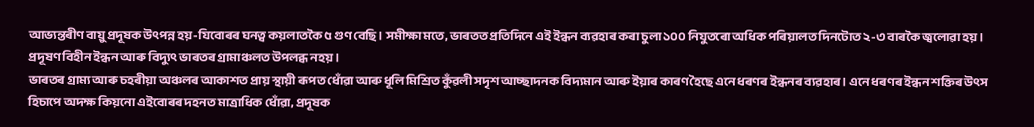আভ্যন্তৰীণ বায়ু প্ৰদূষক উৎপন্ন হয়-যিবোৰৰ ঘনত্ব কয়লাতকৈ ৫ গুণ বেছি। সমীক্ষা মতে, ভাৰতত প্ৰতিদিনে এই ইন্ধন ব্যৱহাৰ কৰা চুলা ১০০ নিযুতৰো অধিক পৰিয়ালত দিনটোত ২-৩ বাৰকৈ জ্বলোৱা হয়। প্ৰদূষণ বিহীন ইন্ধন আৰু বিদ্যুৎ ভাৰতৰ গ্ৰামাঞ্চলত উপলব্ধ নহয়।
ভাৰতৰ গ্ৰাম্য আৰু চহৰীয়া অঞ্চলৰ আকাশত প্ৰায় স্থায়ী ৰূপত ধোঁৱা আৰু ধূলি মিশ্ৰিত কুঁৱলী সদৃশ আচ্ছাদনক বিদ্যমান আৰু ইয়াৰ কাৰণ হৈছে এনে ধৰণৰ ইন্ধনৰ ব্যৱহাৰ। এনে ধৰণৰ ইন্ধন শক্তিৰ উৎস হিচাপে অদক্ষ কিয়নো এইবোৰৰ দহনত মাত্ৰাধিক ধোঁৱা, প্ৰদূষক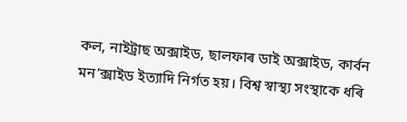কল, নাইট্ৰাছ অক্সাইড, ছালফাৰ ডাই অক্সাইড, কাৰ্বন মন’ক্সাইড ইত্যাদি নিৰ্গত হয়। বিশ্ব স্বাস্থ্য সংস্থাকে ধৰি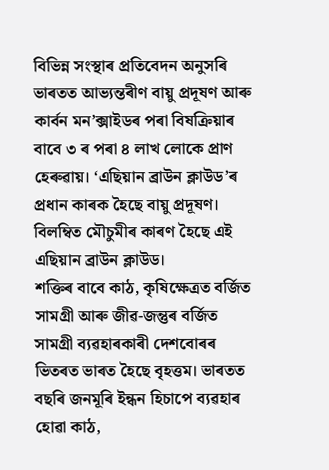বিভিন্ন সংস্থাৰ প্ৰতিবেদন অনুসৰি ভাৰতত আভ্যন্তৰীণ বায়ু প্ৰদূষণ আৰু কাৰ্বন মন’ক্সাইডৰ পৰা বিষক্ৰিয়াৰ বাবে ৩ ৰ পৰা ৪ লাখ লোকে প্ৰাণ হেৰুৱায়। ‘এছিয়ান ব্ৰাউন ক্লাউড’ৰ প্ৰধান কাৰক হৈছে বায়ু প্ৰদূষণ। বিলম্বিত মৌচুমীৰ কাৰণ হৈছে এই এছিয়ান ব্ৰাউন ক্লাউড।
শক্তিৰ বাবে কাঠ, কৃষিক্ষেত্ৰত বৰ্জিত সামগ্ৰী আৰু জীৱ-জন্তুৰ বৰ্জিত সামগ্ৰী ব্যৱহাৰকাৰী দেশবোৰৰ ভিতৰত ভাৰত হৈছে বৃহত্তম। ভাৰতত বছৰি জনমূৰি ইন্ধন হিচাপে ব্যৱহাৰ হোৱা কাঠ,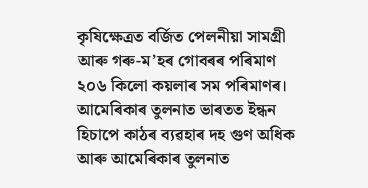কৃষিক্ষেত্ৰত বৰ্জিত পেলনীয়া সামগ্ৰী আৰু গৰু-ম’হৰ গোবৰৰ পৰিমাণ ২০৬ কিলো কয়লাৰ সম পৰিমাণৰ।
আমেৰিকাৰ তুলনাত ভাৰতত ইন্ধন হিচাপে কাঠৰ ব্যৱহাৰ দহ গুণ অধিক আৰু আমেৰিকাৰ তুলনাত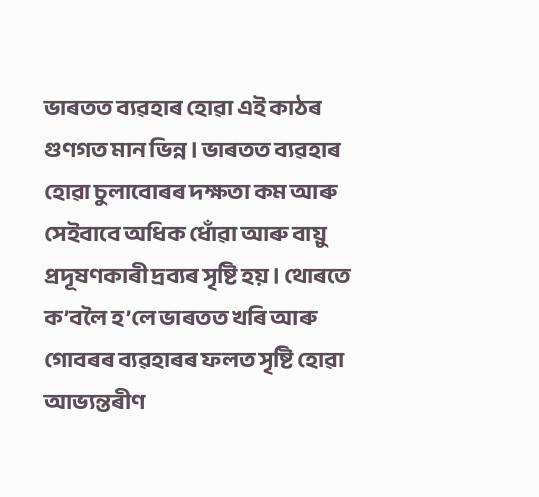ভাৰতত ব্যৱহাৰ হোৱা এই কাঠৰ গুণগত মান ভিন্ন। ভাৰতত ব্যৱহাৰ হোৱা চুলাবোৰৰ দক্ষতা কম আৰু সেইবাবে অধিক ধোঁৱা আৰু বায়ু প্ৰদূষণকাৰী দ্ৰব্যৰ সৃষ্টি হয়। থোৰতে ক’বলৈ হ’লে ভাৰতত খৰি আৰু গোবৰৰ ব্যৱহাৰৰ ফলত সৃষ্টি হোৱা আভ্যন্তৰীণ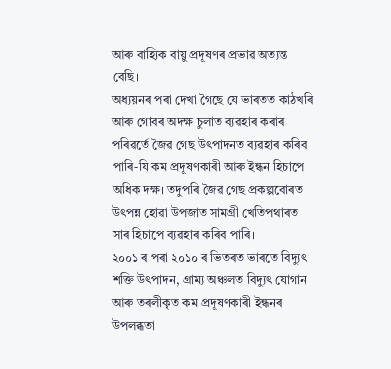আৰু বাহ্যিক বায়ু প্ৰদূষণৰ প্ৰভাৱ অত্যন্ত বেছি।
অধ্যয়নৰ পৰা দেখা গৈছে যে ভাৰতত কাঠখৰি আৰু গোবৰ অদক্ষ চুলাত ব্যৱহাৰ কৰাৰ পৰিৱৰ্তে জৈৱ গেছ উৎপাদনত ব্যৱহাৰ কৰিব পাৰি-যি কম প্ৰদূষণকাৰী আৰু ইন্ধন হিচাপে অধিক দক্ষ। তদুপৰি জৈৱ গেছ প্ৰকল্পবোৰত উৎপন্ন হোৱা উপজাত সামগ্ৰী খেতিপথাৰত সাৰ হিচাপে ব্যৱহাৰ কৰিব পাৰি।
২০০১ ৰ পৰা ২০১০ ৰ ভিতৰত ভাৰতে বিদ্যুৎ শক্তি উৎপাদন, গ্ৰাম্য অঞ্চলত বিদ্যুৎ যোগান আৰু তৰলীকৃত কম প্ৰদূষণকাৰী ইন্ধনৰ উপলব্ধতা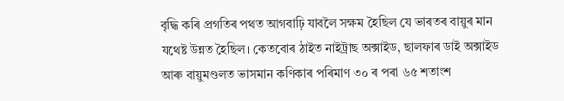বৃদ্ধি কৰি প্ৰগতিৰ পথত আগবাঢ়ি যাবলৈ সক্ষম হৈছিল যে ভাৰতৰ বায়ুৰ মান যথেষ্ট উন্নত হৈছিল। কেতবোৰ ঠাইত নাইট্ৰাছ অক্সাইড, ছালফাৰ ডাই অক্সাইড আৰু বায়ুমণ্ডলত ভাসমান কণিকাৰ পৰিমাণ ৩০ ৰ পৰা ৬৫ শতাংশ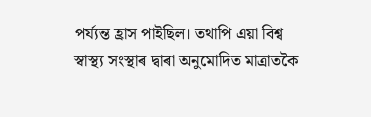পৰ্য্যন্ত হ্ৰাস পাইছিল। তথাপি এয়া বিশ্ব স্বাস্থ্য সংস্থাৰ দ্বাৰা অনুমোদিত মাত্ৰাতকৈ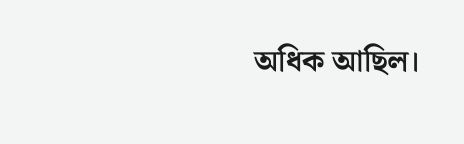অধিক আছিল।